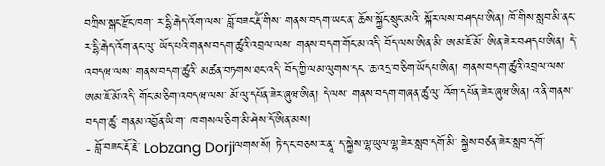བཀྲིས་སྒང་རྫོང་ཁག་ ར་དྷི་རྒེད་འོག་ལས་ བློ་བཟང་རྡོེ་གིས་ གནས་བདག་ཡང་ན་ ཆོས་སྐྱོང་སྲུང་མའི་ སྐོར་ལས་བཤདཔ་ཨིན། ཁོ་གིས་སླབ་མི་ནང་ ར་དྷི་རྒེད་འོག་ནང་ལུ་ ཡོད་པའི་གནས་བདག་ཚུའི་འབྲལ་ལས་ གནས་བདག་གོང་མ་འདི་ བོད་ལས་ཨིན་མི་ ཨམ་ཇོ་མོ་ ཨིན་ཟེར་བཤདཔ་ཨིན། དེ་འབདཝ་ལས་ གནས་བདག་ཚུའི་ མཚན་བཏགས་ཐང་འདི་ བོད་ཀྱི་ལམ་ལུགས་དང ་ཆ་འདྲ་བ་ཅིག་ཡོདཔ་ཨིན། གནས་བདག་ཚུའི་འབྲལ་ལས་ ཨམ་ཇོ་མོ་འདི་ གོང་མ་ཅིག་འབདཝ་ལས་ མོ་ལུ་དཔོན་ཟེར་ཞུཝ་ཨིན། དེ་ལས་ གནས་བདག་གཞན་ཚུ་ལུ་ འོག་དཔོན་ཟེར་ཞུཝ་ཨིན། འ་ནི་གནས་བདག་ཚུ་ གནམ་འབྱོན་ཡི་ག་ ཁ་གསལ་ཅིག་མི་ཤེས་དོ་ཨིན་མས།
- བློ་བཟང་རྡོ་རྗེ་ Lobzang Dorjiལགས་སོ། ཏེ་ད་ང་བཅས་ར་ནཱ་ ད་སྐྱེས་ལྷ་ཡུལ་ལྷ་ཟེར་སླབ་དགོ་མི་ སྐྱེས་བཙན་ཟེར་སླབ་དགོ་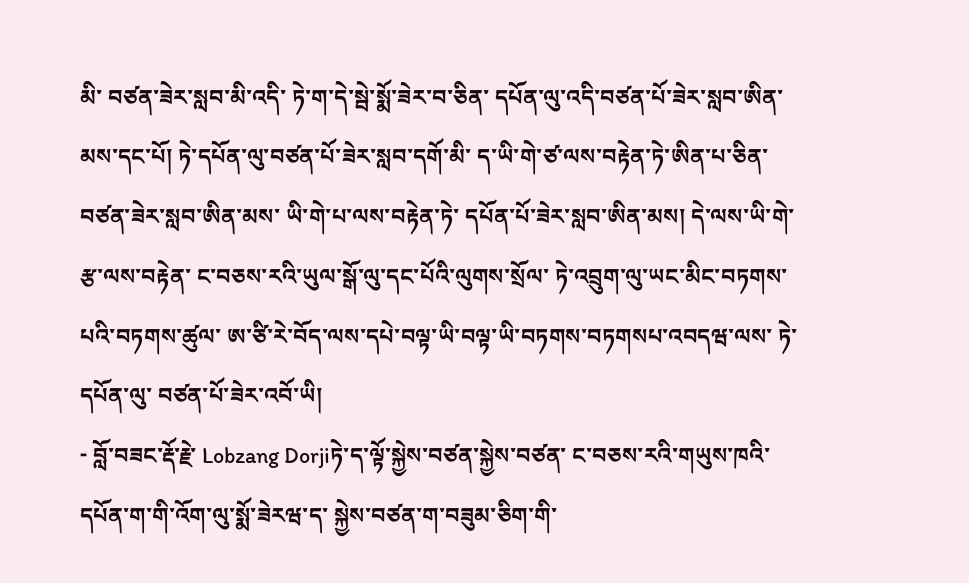མི་ བཙན་ཟེར་སླབ་མི་འདི་ ཏེ་ག་དེ་སྦེ་སྨོ་ཟེར་བ་ཅིན་ དཔོན་ལུ་འདི་བཙན་པོ་ཟེར་སླབ་ཨིན་མས་དང་པོ། ཏེ་དཔོན་ལུ་བཙན་པོ་ཟེར་སླབ་དགོ་མི་ ད་ཡི་གེ་ཙ་ལས་བརྟེན་ཏེ་ཨིན་པ་ཅིན་ བཙན་ཟེར་སླབ་ཨིན་མས་ ཡི་གེ་པ་ལས་བརྟེན་ཏེ་ དཔོན་པོ་ཟེར་སླབ་ཨིན་མས། དེ་ལས་ཡི་གེ་རྩ་ལས་བརྟེན་ ང་བཅས་རའི་ཡུལ་སྒོ་ལུ་དང་པོའི་ལུགས་སྲོལ་ ཏེ་འབྲུག་ལུ་ཡང་མིང་བཏགས་པའི་བཏགས་ཚུལ་ ཨ་ཙི་རེ་བོད་ལས་དཔེ་བལྟ་ཡི་བལྟ་ཡི་བཏགས་བཏགསཔ་འབདཝ་ལས་ ཏེ་དཔོན་ལུ་ བཙན་པོ་ཟེར་འབོ་ཡི།
- བློ་བཟང་རྡོ་རྗེ་ Lobzang Dorjiཏེ་ད་ལྟོ་སྐྱེས་བཙན་སྐྱེས་བཙན་ ང་བཅས་རའི་གཡུས་ཁའི་དཔོན་ག་གི་འོག་ལུ་སྨོ་ཟེརཝ་ད་ སྐྱེས་བཙན་ག་བཟུམ་ཅིག་གི་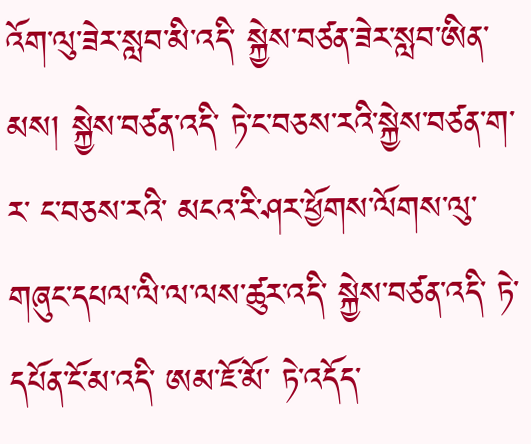འོག་ལུ་ཟེར་སླབ་མི་འདི་ སྐྱེས་བཙན་ཟེར་སླབ་ཨིན་མས། སྐྱེས་བཙན་འདི་ ཏེ་ང་བཅས་རའི་སྐྱེས་བཙན་ག་ར་ ང་བཅས་རའི་ མངའ་རི་ཤར་ཕྱོགས་ལོགས་ལུ་ གཞུང་དཔལ་ལི་ལ་ལས་ཚུར་འདི་ སྐྱེས་བཙན་འདི་ ཏེ་དཔོན་ངོ་མ་འདི་ ཨམ་ཇོ་མོ་ ཏེ་འདོད་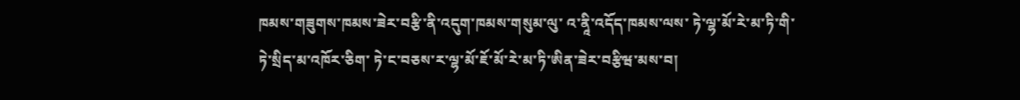ཁམས་གཟུགས་ཁམས་ཟེར་བརྩི་ནི་འདུག་ཁམས་གསུམ་ལུ་ འ་ནཱི་འདོད་ཁམས་ལས་ ཏེ་ལྷ་མོ་རེ་མ་ཏི་གི་ ཏེ་སྲིད་མ་འཁོར་ཅིག་ ཏེ་ང་བཅས་ར་ལྷ་མོ་ཇོ་མོ་རེ་མ་ཏི་ཨིན་ཟེར་བརྩིཝ་མས་བ།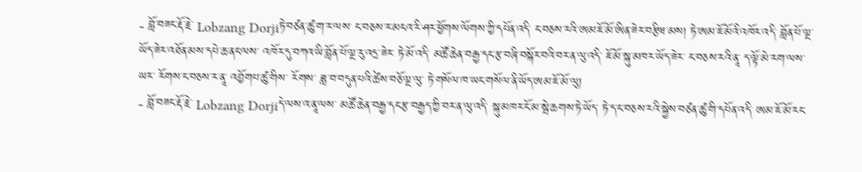- བློ་བཟང་རྡོ་རྗེ་ Lobzang Dorjiཏེ་བཙན་ཚུ་ག་ར་ལས་ ང་བཅས་ར་མངའ་རི་ཤར་ཕྱོགས་ལོགས་ཀྱི་དཔོན་འདི་ ང་བཅས་རའི་ཨམ་ཇོ་མོ་ཨིན་ཟེར་བརྩིཝ་མས། ཏེ་ཨམ་ཇོ་མོའི་འཁོར་འདི་ བློན་པོ་ལྔ་ཡོད་ཟེར་འཐོན་མས་དཔེ་ཆ་ནང་ལས་ འཁོར་དུ་བཀའ་ཡི་བློན་པོ་ལྔ་རུ་འདྲ་ཟེར་ ཏེ་མོ་འདི་ མཚོ་ཆེན་བརྒྱ་དང་རྩ་བཞི་བསྐོར་བའི་བར་ན་ལུ་འདི་ ཇོ་མོ་སྐུ་མཁར་ཡོད་ཟེར་ ང་བཅས་རའི་ནཱ་ ད་ལྟོ་མེ་རག་ལས་ཡར་ རོགས་ང་བཅས་ར་ནཱ་ འབྱོགཔ་ཚུ་གིས་ རོགས་ ཟླ་བ་བདུན་པའི་ཚེས་བཅོ་ལྔ་ལུ་ ཏེ་གསོལ་ཁ་ཡང་གསོལ་ནི་ཡོད་ཨམ་ཇོ་མོ་ལུ།
- བློ་བཟང་རྡོ་རྗེ་ Lobzang Dorjiདེ་ལས་འ་ནཱ་ལས་ མཚོ་ཆེན་བརྒྱ་དང་རྩ་བརྒྱད་ཀྱི་བར་ན་ལུ་འདི་ སྐུ་མཁར་ངོ་མ་སྦེ་ཆགས་ཏེ་ཡོད་ ཏེ་ད་ང་བཅས་རའི་སྐྱེས་བཙན་ཚུ་གི་དཔོན་འདི་ ཨམ་ཇོ་མོ་རང་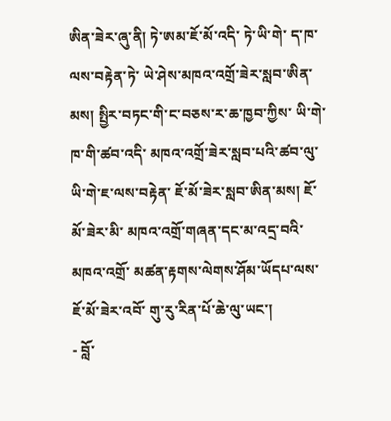ཨིན་ཟེར་ཞུ་ནི། ཏེ་ཨམ་ཇོ་མོ་འདི་ ཏེ་ཡི་གེ་ ད་ཁ་ལས་བརྟེན་ཏེ་ ཡེ་ཤེས་མཁའ་འགྲོ་ཟེར་སླབ་ཨིན་མས། སྤྱིར་བཏང་གི་ང་བཅས་ར་ཆ་ཁྱབ་ཀྱིས་ ཡི་གེ་ཁ་གི་ཚབ་འདི་ མཁའ་འགྲོ་ཟེར་སླབ་པའི་ཚབ་ལུ་ ཡི་གེ་ཇ་ལས་བརྟེན་ ཇོ་མོ་ཟེར་སླབ་ཨིན་མས། ཇོ་མོ་ཟེར་མི་ མཁའ་འགྲོ་གཞན་དང་མ་འདྲ་བའི་མཁའ་འགྲོ་ མཚན་རྟགས་ལེགས་ཤོམ་ཡོདཔ་ལས་ ཇོ་མོ་ཟེར་འབོ་ གུ་རུ་རིན་པོ་ཆེ་ལུ་ཡང་།
- བློ་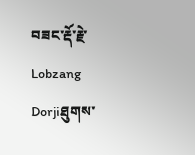བཟང་རྡོ་རྗེ་ Lobzang Dorjiཐུགས་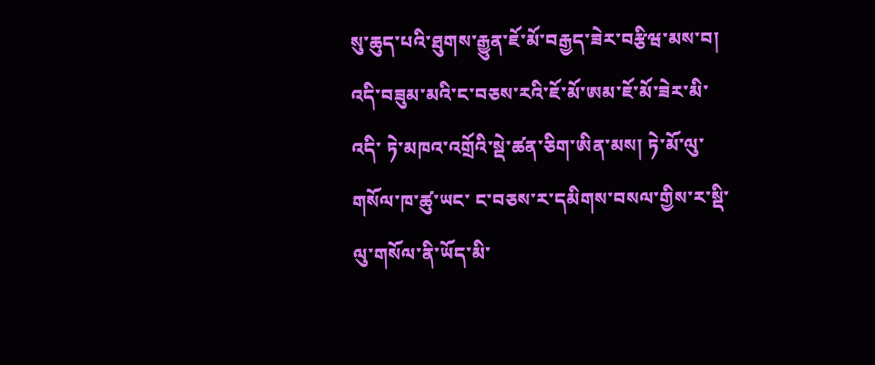སུ་ཆུད་པའི་ཐུགས་རྒྱུན་ཇོ་མོ་བརྒྱད་ཟེར་བརྩིཝ་མས་བ། འདི་བཟུམ་མའི་ང་བཅས་རའི་ཇོ་མོ་ཨམ་ཇོ་མོ་ཟེར་མི་འདི་ ཏེ་མཁའ་འགྲོའི་སྡེ་ཚན་ཅིག་ཨིན་མས། ཏེ་མོ་ལུ་གསོལ་ཁ་ཚུ་ཡང་ ང་བཅས་ར་དམིགས་བསལ་གྱིས་ར་སྡི་ལུ་གསོལ་ནི་ཡོད་མི་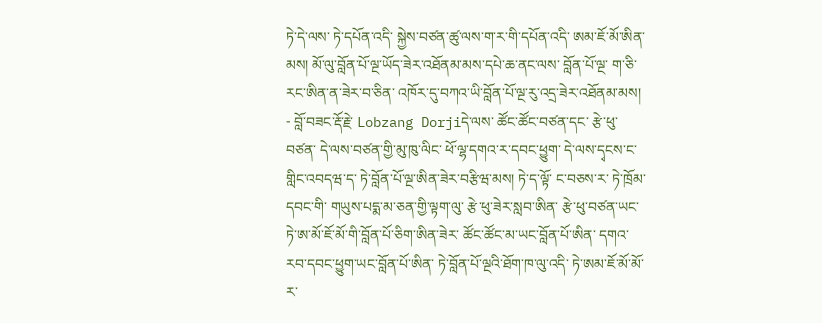ཏེ་དེ་ལས་ ཏེ་དཔོན་འདི་ སྐྱེས་བཙན་ཚུ་ལས་ག་ར་གི་དཔོན་འདི་ ཨམ་ཇོ་མོ་ཨིན་མས། མོ་ལུ་བློན་པོ་ལྔ་ཡོད་ཟེར་འཐོནམ་མས་དཔེ་ཆ་ནང་ལས་ བློན་པོ་ལྔ་ ག་ཅི་རང་ཨིན་ན་ཟེར་བ་ཅིན་ འཁོར་དུ་བཀའ་ཡི་བློན་པོ་ལྔ་རུ་འདྲ་ཟེར་འཐོནམ་མས།
- བློ་བཟང་རྡོ་རྗེ་ Lobzang Dorjiདེ་ལས་ ཚོང་ཚོང་བཙན་དང་ རྩེ་ཕུ་བཙན་ དེ་ལས་བཙན་གྱི་མུ་ཁུ་ལིང་ ཕོ་ལྷ་དགའ་ར་དབང་ཕྱུག་ དེ་ལས་དྭངས་ང་གླིང་འབདཝ་ད་ ཏེ་བློན་པོ་ལྔ་ཨིན་ཟེར་བརྩིཝ་མས། ཏེ་ད་ལྟོ་ ང་བཅས་ར་ ཏེ་ཁྲོམ་དབང་གི་ གཡུས་པདྨ་མ་ཅན་གྱི་ལྟག་ལུ་ རྩེ་ཕུ་ཟེར་སླབ་ཨིན་ རྩེ་ཕུ་བཙན་ཡང་ ཏེ་ཨ་མོ་ཇོ་མོ་གི་བློན་པོ་ཅིག་ཨིན་ཟེར་ ཚོང་ཚོང་མ་ཡང་བློན་པོ་ཨིན་ དགའ་རབ་དབང་ཕྱུག་ཡང་བློན་པོ་ཨིན་ ཏེ་བློན་པོ་ལྔའི་ཐོག་ཁ་ལུ་འདི་ ཏེ་ཨམ་ཇོ་མོ་མོ་ར་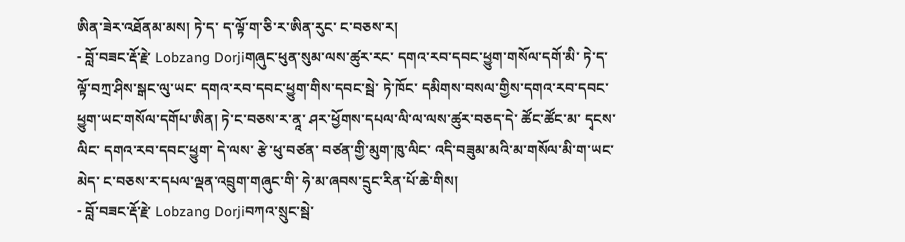ཨིན་ཟེར་འཐོནམ་མས། ཏེ་ད་ ད་ལྟོ་ག་ཅི་ར་ཨིན་རུང་ ང་བཅས་ར།
- བློ་བཟང་རྡོ་རྗེ་ Lobzang Dorjiགཞུང་ཕུན་སུམ་ལས་ཚུར་རང་ དགའ་རབ་དབང་ཕྱུག་གསོལ་དགོ་མི་ ཏེ་ད་ལྟོ་བཀྲ་ཤིས་སྒང་ལུ་ཡང་ དགའ་རབ་དབང་ཕྱུག་གིས་དབང་སྦེ་ ཏེ་ཁོང་ དམིགས་བསལ་གྱིས་དགའ་རབ་དབང་ཕྱུག་ཡང་གསོལ་དགོཔ་ཨིན། ཏེ་ང་བཅས་ར་ནཱ་ ཤར་ཕྱོགས་དཔལ་ལི་ལ་ལས་ཚུར་བཅད་དེ་ ཚོང་ཚོང་མ་ དྭངས་ལིང་ དགའ་རབ་དབང་ཕྱུག་ དེ་ལས་ རྩེ་ཕུ་བཙན་ བཙན་གྱི་མུག་ཁུ་ལིང་ འདི་བཟུམ་མའི་མ་གསོལ་མི་ག་ཡང་མེད་ ང་བཅས་ར་དཔལ་ལྡན་འབྲུག་གཞུང་གི་ ཧེ་མ་ཞབས་དྲུང་རིན་པོ་ཆེ་གིས།
- བློ་བཟང་རྡོ་རྗེ་ Lobzang Dorjiབཀའ་སྲུང་སྦེ་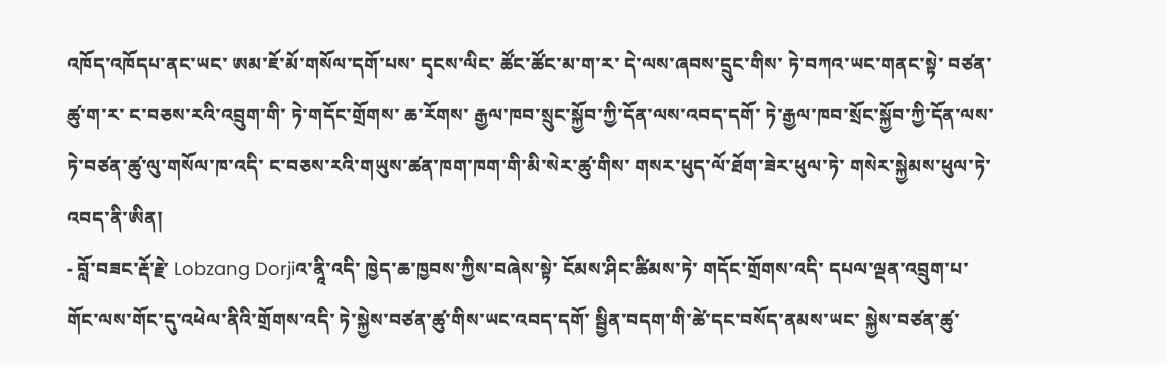འཁོད་འཁོདཔ་ནང་ཡང་ ཨམ་ཇོ་མོ་གསོལ་དགོ་པས་ དྭངས་ལིང་ ཚོང་ཚོང་མ་ག་ར་ དེ་ལས་ཞབས་དྲུང་གིས་ ཏེ་བཀའ་ཡང་གནང་སྟེ་ བཙན་ཚུ་ག་ར་ ང་བཅས་རའི་འབྲུག་གི་ ཏེ་གདོང་གྲོགས་ ཆ་རོགས་ རྒྱལ་ཁབ་སྲུང་སྐྱོབ་ཀྱི་དོན་ལས་འབད་དགོ་ ཏེ་རྒྱལ་ཁབ་སྲོང་སྐྱོབ་ཀྱི་དོན་ལས་ ཏེ་བཙན་ཚུ་ལུ་གསོལ་ཁ་འདི་ ང་བཅས་རའི་གཡུས་ཚན་ཁག་ཁག་གི་མི་སེར་ཚུ་གིས་ གསར་ཕུད་ལོ་ཐོག་ཟེར་ཕུལ་ཏེ་ གསེར་སྐྱེམས་ཕུལ་ཏེ་འབད་ནི་ཨིན།
- བློ་བཟང་རྡོ་རྗེ་ Lobzang Dorjiའ་ནཱི་འདི་ ཁྱེད་ཆ་ཁྱབས་ཀྱིས་བཞེས་སྟེ་ ངོམས་ཤིང་ཚིམས་ཏེ་ གདོང་གྲོགས་འདི་ དཔལ་ལྡན་འབྲུག་པ་ གོང་ལས་གོང་དུ་འཕེལ་ནིའི་གྲོགས་འདི་ ཏེ་སྐྱེས་བཙན་ཚུ་གིས་ཡང་འབད་དགོ་ སྦྱིན་བདག་གི་ཚེ་དང་བསོད་ནམས་ཡང་ སྐྱེས་བཙན་ཚུ་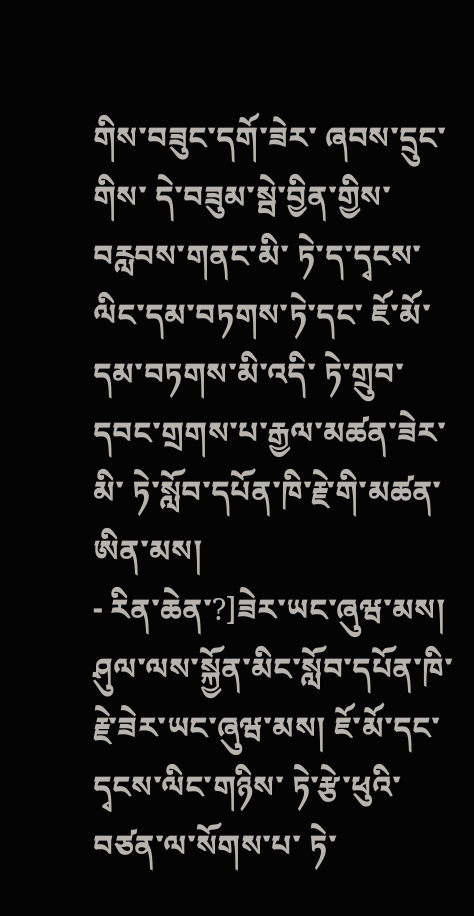གིས་བཟུང་དགོ་ཟེར་ ཞབས་དྲུང་གིས་ དེ་བཟུམ་སྦེ་བྱིན་གྱིས་བརླབས་གནང་མི་ ཏེ་ད་དྭངས་ལིང་དམ་བཏགས་ཏེ་དང་ ཇོ་མོ་དམ་བཏགས་མི་འདི་ ཏེ་གྲུབ་དབང་གྲགས་པ་རྒྱལ་མཚན་ཟེར་མི་ ཏེ་སློབ་དཔོན་ཁི་རྗེ་གི་མཚན་ཨིན་མས།
- རིན་ཆེན་?]ཟེར་ཡང་ཞུཝ་མས། ཤུལ་ལས་སྐྱོན་མིང་སློབ་དཔོན་ཁི་རྗེ་ཟེར་ཡང་ཞུཝ་མས། ཇོ་མོ་དང་དྭངས་ལིང་གཉིས་ ཏེ་རྩེ་ཕུའི་བཙན་ལ་སོགས་པ་ ཏེ་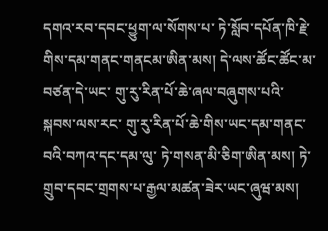དགའ་རབ་དབང་ཕྱུག་ལ་སོགས་པ་ ཏེ་སློབ་དཔོན་ཁི་རྗེ་གིས་དམ་གནང་གནངམ་ཨིན་མས། དེ་ལས་ཚོང་ཚོང་མ་བཙན་དེ་ཡང་ གུ་རུ་རིན་པོ་ཆེ་ཞལ་བཞུགས་པའི་སྐབས་ལས་རང་ གུ་རུ་རིན་པོ་ཆེ་གིས་ཡང་དམ་གནང་བའི་བཀའ་དང་དམ་ལུ་ ཏེ་གསན་མི་ཅིག་ཨིན་མས། ཏེ་གྲུབ་དབང་གྲགས་པ་རྒྱལ་མཚན་ཟེར་ཡང་ཞུཝ་མས།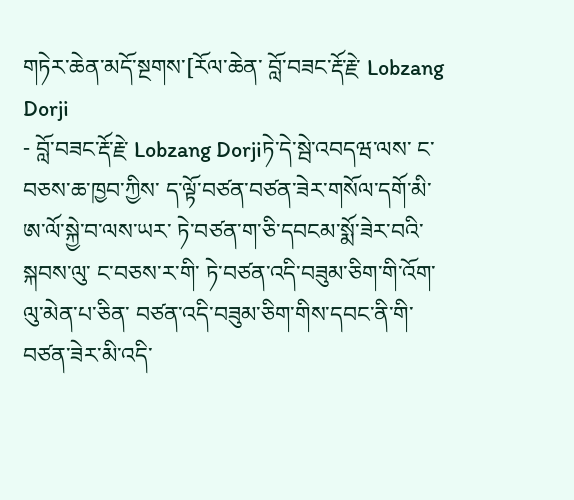གཏེར་ཆེན་མདོ་སྔགས་[རོལ་ཆེན་ བློ་བཟང་རྡོ་རྗེ་ Lobzang Dorji
- བློ་བཟང་རྡོ་རྗེ་ Lobzang Dorjiཏེ་དེ་སྦེ་འབདཝ་ལས་ ང་བཅས་ཆ་ཁྱབ་ཀྱིས་ ད་ལྟོ་བཙན་བཙན་ཟེར་གསོལ་དགོ་མི་ ཨ་ལོ་སྐྱེ་བ་ལས་ཡར་ ཏེ་བཙན་ག་ཅི་དབངམ་སྨོ་ཟེར་བའི་སྐབས་ལུ་ ང་བཅས་ར་གི་ ཏེ་བཙན་འདི་བཟུམ་ཅིག་གི་འོག་ལུ་མེན་པ་ཅིན་ བཙན་འདི་བཟུམ་ཅིག་གིས་དབང་ནི་གི་ བཙན་ཟེར་མི་འདི་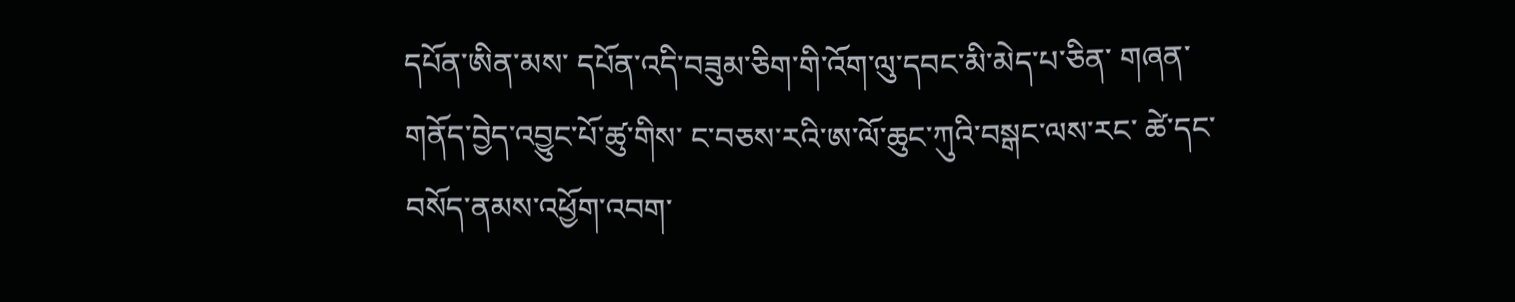དཔོན་ཨིན་མས་ དཔོན་འདི་བཟུམ་ཅིག་གི་འོག་ལུ་དབང་མི་མེད་པ་ཅིན་ གཞན་གནོད་བྱེད་འབྱུང་པོ་ཚུ་གིས་ ང་བཅས་རའི་ཨ་ལོ་ཆུང་ཀུའི་བསྒང་ལས་རང་ ཚེ་དང་བསོད་ནམས་འཕྱོག་འབག་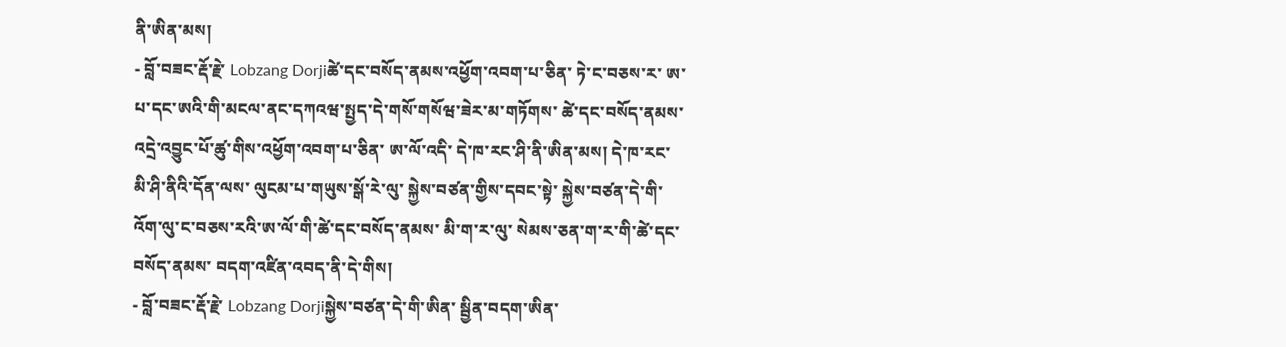ནི་ཨིན་མས།
- བློ་བཟང་རྡོ་རྗེ་ Lobzang Dorjiཚེ་དང་བསོད་ནམས་འཕྱོག་འབག་པ་ཅིན་ ཏེ་ང་བཅས་ར་ ཨ་པ་དང་ཨའི་གི་མངལ་ནང་དཀའཝ་སྤྱད་དེ་གསོ་གསོཝ་ཟེར་མ་གཏོགས་ ཚེ་དང་བསོད་ནམས་ འདྲེ་འབྱུང་པོ་ཚུ་གིས་འཕྱོག་འབག་པ་ཅིན་ ཨ་ལོ་འདི་ དེ་ཁ་རང་ཤི་ནི་ཨིན་མས། དེ་ཁ་རང་མི་ཤི་ནིའི་དོན་ལས་ ལུངམ་པ་གཡུས་སྒོ་རེ་ལུ་ སྐྱེས་བཙན་གྱིས་དབང་སྟེ་ སྐྱེས་བཙན་དེ་གི་འོག་ལུ་ང་བཅས་རའི་ཨ་ལོ་གི་ཚེ་དང་བསོད་ནམས་ མི་ག་ར་ལུ་ སེམས་ཅན་ག་ར་གི་ཚེ་དང་བསོད་ནམས་ བདག་འཛིན་འབད་ནི་དེ་གིས།
- བློ་བཟང་རྡོ་རྗེ་ Lobzang Dorjiསྐྱེས་བཙན་དེ་གི་ཨིན་ སྦྱིན་བདག་ཨིན་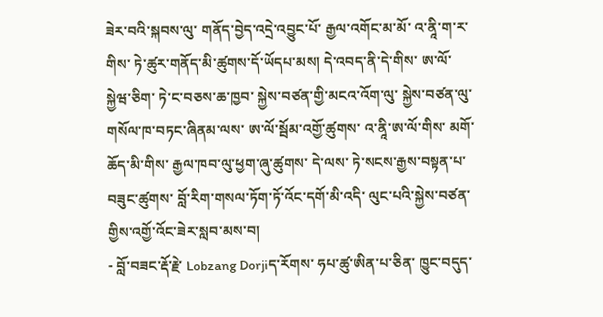ཟེར་བའི་སྐབས་ལུ་ གནོད་བྱེད་འདྲེ་འབྱུང་པོ་ རྒྱལ་འགོང་མ་མོ་ འ་ནཱི་ག་ར་གིས་ ཏེ་ཚུར་གནོད་མི་ཚུགས་དོ་ཡོདཔ་མས། དེ་འབད་ནི་དེ་གིས་ ཨ་ལོ་སྐྱེཝ་ཅིག་ ཏེ་ང་བཅས་ཆ་ཁྱབ་ སྐྱེས་བཙན་གྱི་མངའ་འོག་ལུ་ སྐྱེས་བཙན་ལུ་གསོལ་ཁ་བཏང་ཞིནམ་ལས་ ཨ་ལོ་སྦོམ་འགྱོ་ཚུགས་ འ་ནཱི་ཨ་ལོ་གིས་ མགོ་ཆོད་མི་གིས་ རྒྱལ་ཁབ་ལུ་ཕྱག་ཞུ་ཚུགས་ དེ་ལས་ ཏེ་སངས་རྒྱས་བསྟན་པ་བཟུང་ཚུགས་ བློ་རིག་གསལ་ཏོག་ཏོ་འོང་དགོ་མི་འདི་ ལུང་པའི་སྐྱེས་བཙན་གྱིས་འགྱོ་འོང་ཟེར་སླབ་མས་བ།
- བློ་བཟང་རྡོ་རྗེ་ Lobzang Dorjiད་རོགས་ ཧཔ་ཚུ་ཨིན་པ་ཅིན་ ཁྱུང་བདུད་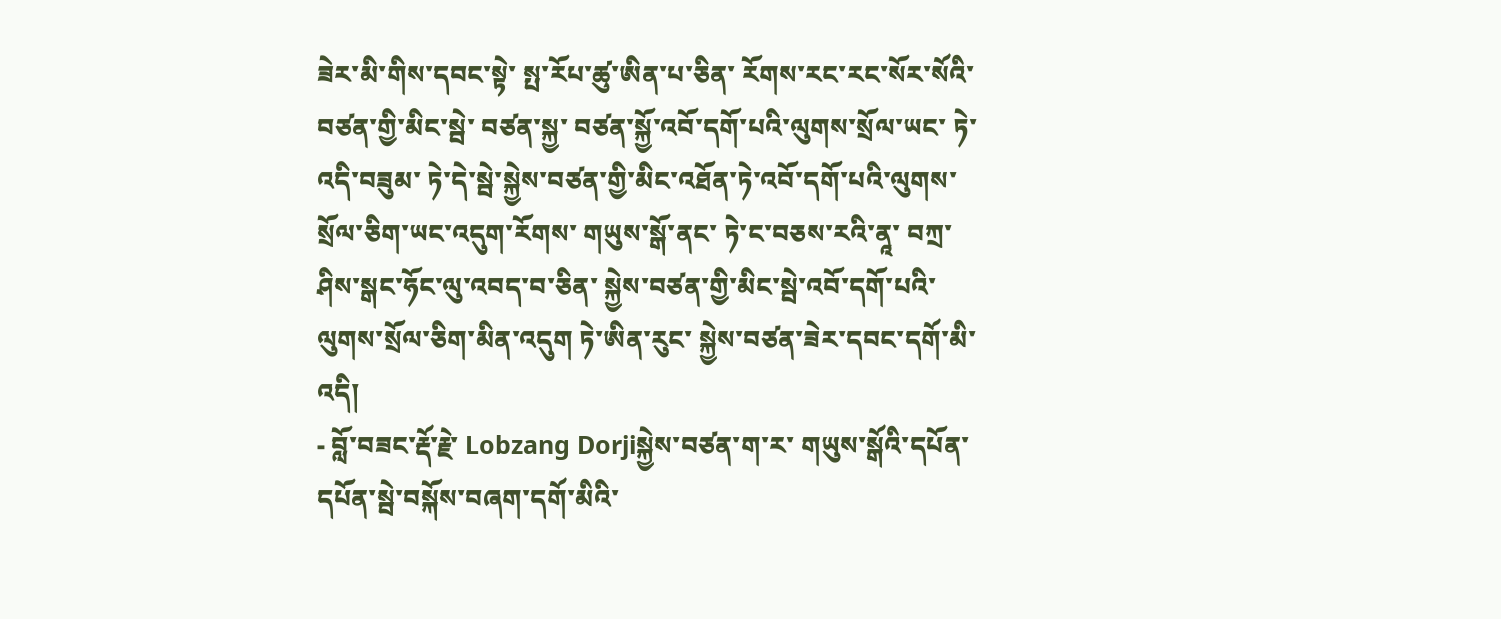ཟེར་མི་གིས་དབང་སྟེ་ སྤ་རོཔ་ཚུ་ཨིན་པ་ཅིན་ རོགས་རང་རང་སོར་སོའི་ བཙན་གྱི་མིང་སྦེ་ བཙན་སྐྱ་ བཙན་སྐྱོ་འབོ་དགོ་པའི་ལུགས་སྲོལ་ཡང་ ཏེ་འདི་བཟུམ་ ཏེ་དེ་སྦེ་སྐྱེས་བཙན་གྱི་མིང་འཐོན་ཏེ་འབོ་དགོ་པའི་ལུགས་སྲོལ་ཅིག་ཡང་འདུག་རོགས་ གཡུས་སྒོ་ནང་ ཏེ་ང་བཅས་རའི་ནཱ་ བཀྲ་ཤིས་སྒང་ཧོང་ལུ་འབད་བ་ཅིན་ སྐྱེས་བཙན་གྱི་མིང་སྦེ་འབོ་དགོ་པའི་ལུགས་སྲོལ་ཅིག་མིན་འདུག ཏེ་ཨིན་རུང་ སྐྱེས་བཙན་ཟེར་དབང་དགོ་མི་འདི།
- བློ་བཟང་རྡོ་རྗེ་ Lobzang Dorjiསྐྱེས་བཙན་ག་ར་ གཡུས་སྒོའི་དཔོན་ དཔོན་སྦེ་བསྐོས་བཞག་དགོ་མིའི་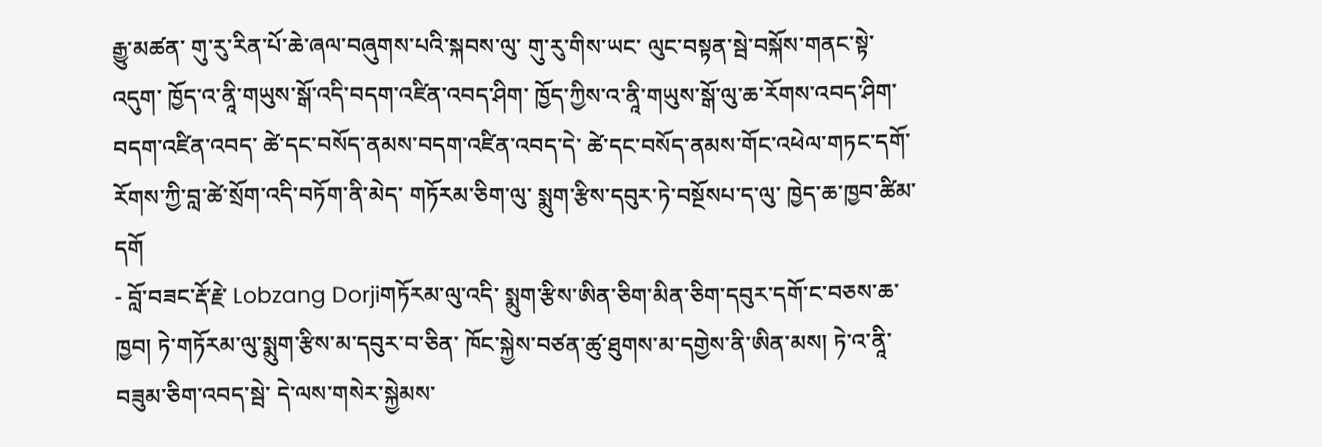རྒྱུ་མཚན་ གུ་རུ་རིན་པོ་ཆེ་ཞལ་བཞུགས་པའི་སྐབས་ལུ་ གུ་རུ་གིས་ཡང་ ལུང་བསྟན་སྦེ་བསྐོས་གནང་སྟེ་འདུག་ ཁྱོད་འ་ནཱི་གཡུས་སྒོ་འདི་བདག་འཛིན་འབད་ཤིག་ ཁྱོད་ཀྱིས་འ་ནཱི་གཡུས་སྒོ་ལུ་ཆ་རོགས་འབད་ཤིག་ བདག་འཛིན་འབད་ ཚེ་དང་བསོད་ནམས་བདག་འཛིན་འབད་དེ་ ཚེ་དང་བསོད་ནམས་གོང་འཕེལ་གཏང་དགོ་ རོགས་ཀྱི་བླ་ཚེ་སྲོག་འདི་བཏོག་ནི་མེད་ གཏོརམ་ཅིག་ལུ་ སྨུག་རྩིས་དབུར་ཏེ་བསྔོསཔ་ད་ལུ་ ཁྱེད་ཆ་ཁྱབ་ཚིམ་དགོ
- བློ་བཟང་རྡོ་རྗེ་ Lobzang Dorjiགཏོརམ་ལུ་འདི་ སྨུག་རྩིས་ཨིན་ཅིག་མིན་ཅིག་དབུར་དགོ་ང་བཅས་ཆ་ཁྱབ། ཏེ་གཏོརམ་ལུ་སྨུག་རྩིས་མ་དབུར་བ་ཅིན་ ཁོང་སྐྱེས་བཙན་ཚུ་ཐུགས་མ་དགྱེས་ནི་ཨིན་མས། ཏེ་འ་ནཱི་བཟུམ་ཅིག་འབད་སྦེ་ དེ་ལས་གསེར་སྐྱེམས་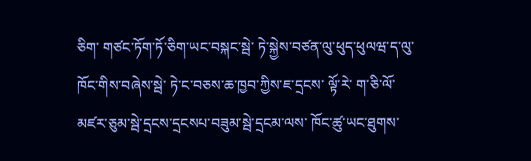ཅིག་ གཙང་ཏོག་ཏོ་ཅིག་ཡང་བསྐང་སྦེ་ ཏེ་སྐྱེས་བཙན་ལུ་ཕུད་ཕུལཝ་ད་ལུ་ ཁོང་གིས་བཞེས་སྦེ་ ཏེ་ང་བཅས་ཆ་ཁྱབ་ཀྱིས་ཇ་དྲངས་ ལྟོ་རེ་ ག་ཅི་ལོ་ མཛར་ཅུམ་སྦེ་དྲངས་དྲངསཔ་བཟུམ་སྦེ་དྲངམ་ལས་ ཁོང་ཚུ་ཡང་ཐུགས་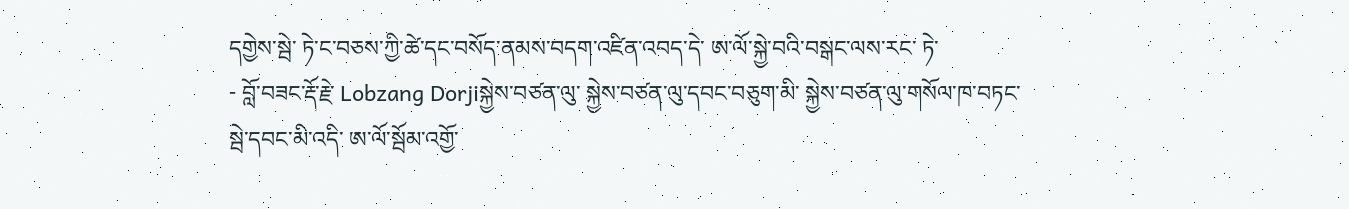དགྱེས་སྦེ་ ཏེ་ང་བཅས་ཀྱི་ཚེ་དང་བསོད་ནམས་བདག་འཛིན་འབད་དེ་ ཨ་ལོ་སྐྱེ་བའི་བསྒང་ལས་རང་ ཏེ་
- བློ་བཟང་རྡོ་རྗེ་ Lobzang Dorjiསྐྱེས་བཙན་ལུ་ སྐྱེས་བཙན་ལུ་དབང་བཅུག་མི་ སྐྱེས་བཙན་ལུ་གསོལ་ཁ་བཏང་སྦེ་དབང་མི་འདི་ ཨ་ལོ་སྦོམ་འགྱོ་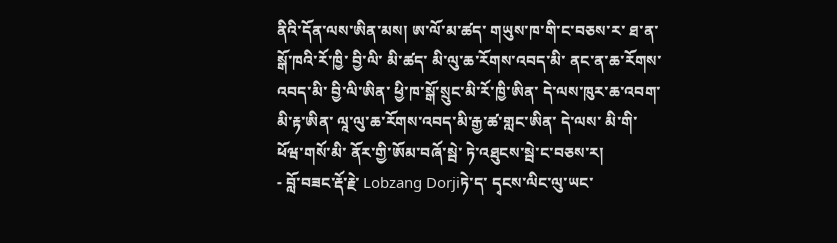ནིའི་དོན་ལས་ཨིན་མས། ཨ་ལོ་མ་ཚད་ གཡུས་ཁ་གི་ང་བཅས་ར་ ཐ་ན་ སྒོ་ཁའི་རོ་ཁྱི་ བྱི་ལི་ མི་ཚད་ མི་ལུ་ཆ་རོགས་འབད་མི་ ནང་ན་ཆ་རོགས་འབད་མི་ བྱི་ལི་ཨིན་ ཕྱི་ཁ་སྒོ་སྲུང་མི་རོ་ཁྱི་ཨིན་ དེ་ལས་ཁུར་ཆ་འབག་མི་རྟ་ཨིན་ ལཱ་ལུ་ཆ་རོགས་འབད་མི་རྒྱ་ཚ་གླང་ཨིན་ དེ་ལས་ མི་གི་ཕོཝ་གསོ་མི་ ནོར་གྱི་ཨོམ་བཞོ་སྦེ་ ཏེ་འཐུངས་སྦེ་ང་བཅས་ར།
- བློ་བཟང་རྡོ་རྗེ་ Lobzang Dorjiཏེ་ད་ དྭངས་ལིང་ལུ་ཡང་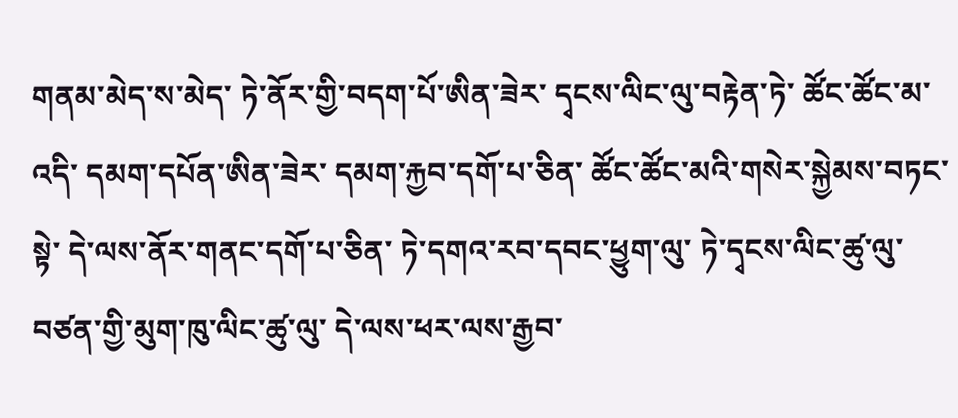གནམ་མེད་ས་མེད་ ཏེ་ནོར་གྱི་བདག་པོ་ཨིན་ཟེར་ དྭངས་ལིང་ལུ་བརྟེན་ཏེ་ ཚོང་ཚོང་མ་འདི་ དམག་དཔོན་ཨིན་ཟེར་ དམག་རྐྱབ་དགོ་པ་ཅིན་ ཚོང་ཚོང་མའི་གསེར་སྐྱེམས་བཏང་སྟེ་ དེ་ལས་ནོར་གནང་དགོ་པ་ཅིན་ ཏེ་དགའ་རབ་དབང་ཕྱུག་ལུ་ ཏེ་དྭངས་ལིང་ཚུ་ལུ་ བཙན་གྱི་མུག་ཁུ་ལིང་ཚུ་ལུ་ དེ་ལས་ཕར་ལས་རྒྱབ་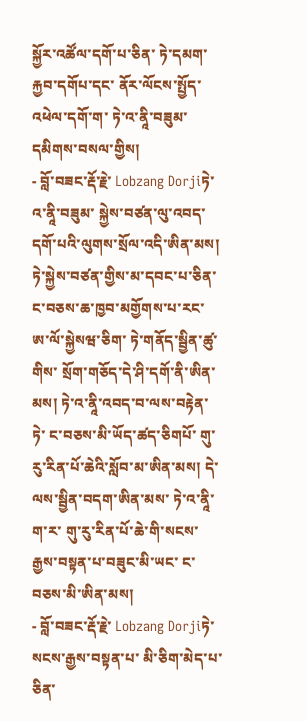སྐྱོར་འཚོལ་དགོ་པ་ཅིན་ ཏེ་དམག་རྐྱབ་དགོཔ་དང་ ནོར་ལོངས་སྤྱོད་འཕེལ་དགོ་ག་ ཏེ་འ་ནཱི་བཟུམ་ དམིགས་བསལ་གྱིས།
- བློ་བཟང་རྡོ་རྗེ་ Lobzang Dorjiཏེ་འ་ནཱི་བཟུམ་ སྐྱེས་བཙན་ལུ་འབད་དགོ་པའི་ལུགས་སྲོལ་འདི་ཨིན་མས། ཏེ་སྐྱེས་བཙན་གྱིས་མ་དབང་པ་ཅིན་ ང་བཅས་ཆ་ཁྱབ་མགྱོགས་པ་རང་ ཨ་ལོ་སྐྱེསཝ་ཅིག་ ཏེ་གནོད་སྦྱིན་ཚུ་གིས་ སྲོག་གཅོད་དེ་ཤི་དགོ་ནི་ཨིན་མས། ཏེ་འ་ནཱི་འབད་བ་ལས་བརྟེན་ཏེ་ ང་བཅས་མི་ཡོད་ཚད་ཅིགཔོ་ གུ་རུ་རིན་པོ་ཆེའི་སློབ་མ་ཨིན་མས། དེ་ལས་སྦྱིན་བདག་ཨིན་མས་ ཏེ་འ་ནཱི་ག་ར་ གུ་རུ་རིན་པོ་ཆེ་གི་སངས་རྒྱས་བསྟན་པ་བཟུང་མི་ཡང་ ང་བཅས་མི་ཨིན་མས།
- བློ་བཟང་རྡོ་རྗེ་ Lobzang Dorjiཏེ་སངས་རྒྱས་བསྟན་པ་ མི་ཅིག་མེད་པ་ཅིན་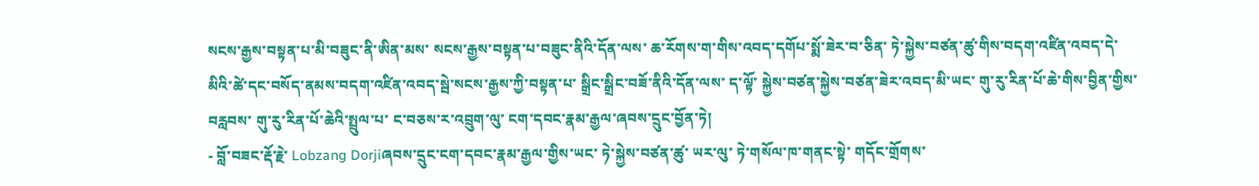སངས་རྒྱས་བསྟན་པ་མི་བཟུང་ནི་ཨིན་མས་ སངས་རྒྱས་བསྟན་པ་བཟུང་ནིའི་དོན་ལས་ ཆ་རོགས་ག་གིས་འབད་དགོཔ་སྨོ་ཟེར་བ་ཅིན་ ཏེ་སྐྱེས་བཙན་ཚུ་གིས་བདག་འཛིན་འབད་དེ་ མིའི་ཚེ་དང་བསོད་ནམས་བདག་འཛིན་འབད་སྦེ་སངས་རྒྱས་ཀྱི་བསྟན་པ་ སྒྲིང་སྒྲིང་བཟོ་ནིའི་དོན་ལས་ ད་ལྟོ་ སྐྱེས་བཙན་སྐྱེས་བཙན་ཟེར་འབད་མི་ཡང་ གུ་རུ་རིན་པོ་ཆེ་གིས་བྱིན་གྱིས་བརླབས་ གུ་རུ་རིན་པོ་ཆེའི་སྤྲུལ་པ་ ང་བཅས་ར་འབྲུག་ལུ་ ངག་དབང་རྣམ་རྒྱལ་ཞབས་དྲུང་བྱོན་ཏེ།
- བློ་བཟང་རྡོ་རྗེ་ Lobzang Dorjiཞབས་དྲུང་ངག་དབང་རྣམ་རྒྱལ་གྱིས་ཡང་ ཏེ་སྐྱེས་བཙན་ཚུ་ ཡར་ལུ་ ཏེ་གསོལ་ཁ་གནང་སྟེ་ གདོང་གྲོགས་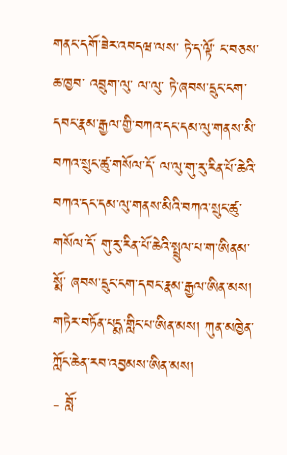གནང་དགོ་ཟེར་འབདཝ་ལས་ ཏེ་ད་ལྟོ་ ང་བཅས་ཆ་ཁྱབ་ འབྲུག་ལུ་ ལ་ལུ་ ཏེ་ཞབས་དྲུང་ངག་དབང་རྣམ་རྒྱལ་གྱི་བཀའ་དང་དམ་ལུ་གནས་མི་བཀའ་སྲུང་ཚུ་གསོལ་དོ་ ལ་ལུ་གུ་རུ་རིན་པོ་ཆེའི་བཀའ་དང་དམ་ལུ་གནས་མིའི་བཀའ་སྲུང་ཚུ་གསོལ་དོ་ གུ་རུ་རིན་པོ་ཆེའི་སྤྲུལ་པ་ག་ཨིནམ་སྨོ་ ཞབས་དྲུང་ངག་དབང་རྣམ་རྒྱལ་ཨིན་མས། གཏེར་བཏོན་པདྨ་གླིང་པ་ཨིན་མས། ཀུན་མཁྱེན་ཀློང་ཆེན་རབ་འབྱམས་ཨིན་མས།
- བློ་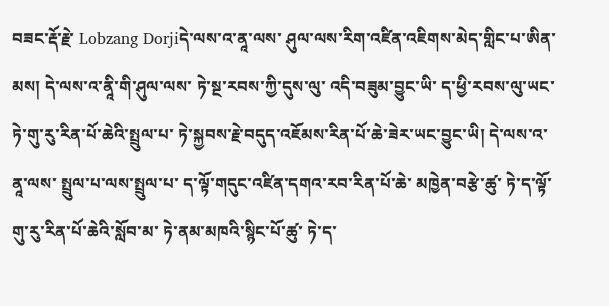བཟང་རྡོ་རྗེ་ Lobzang Dorjiདེ་ལས་འ་ནཱ་ལས་ ཤུལ་ལས་རིག་འཛིན་འཇིགས་མེད་གླིང་པ་ཨིན་མས། དེ་ལས་འ་ནཱི་གི་ཤུལ་ལས་ ཏེ་སྔ་རབས་ཀྱི་དུས་ལུ་ འདི་བཟུམ་བྱུང་ཡི་ ད་ཕྱི་རབས་ལུ་ཡང་ ཏེ་གུ་རུ་རིན་པོ་ཆེའི་སྤྲུལ་པ་ ཏེ་སྐྱབས་རྗེ་བདུད་འཇོམས་རིན་པོ་ཆེ་ཟེར་ཡང་བྱུང་ཡི། དེ་ལས་འ་ནཱ་ལས་ སྤྲུལ་པ་ལས་སྤྲུལ་པ་ ད་ལྟོ་གདུང་འཛིན་དགའ་རབ་རིན་པོ་ཆེ་ མཁྱེན་བརྩེ་ཚུ་ ཏེ་ད་ལྟོ་གུ་རུ་རིན་པོ་ཆེའི་སློབ་མ་ ཏེ་ནམ་མཁའི་སྙིང་པོ་ཚུ་ ཏེ་ད་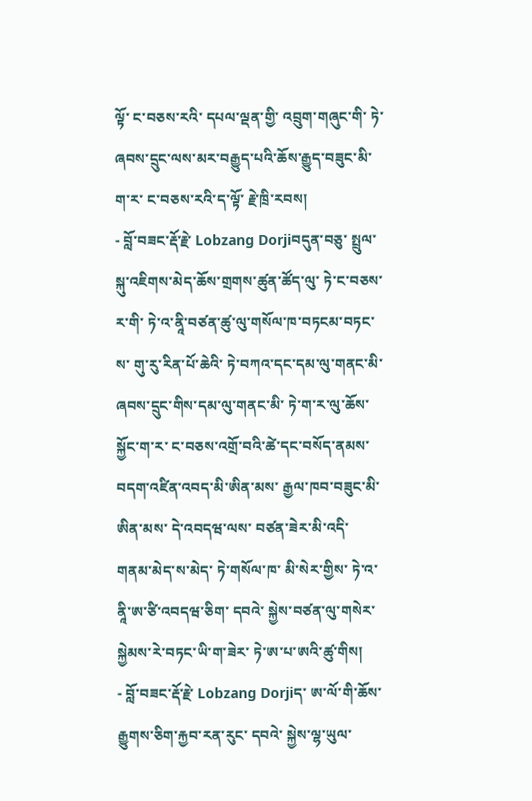ལྟོ་ ང་བཅས་རའི་ དཔལ་ལྡན་གྱི་ འབྲུག་གཞུང་གི་ ཏེ་ཞབས་དྲུང་ལས་མར་བརྒྱུད་པའི་ཆོས་རྒྱུད་བཟུང་མི་ག་ར་ ང་བཅས་རའི་ད་ལྟོ་ རྗེ་ཁྲི་རབས།
- བློ་བཟང་རྡོ་རྗེ་ Lobzang Dorjiབདུན་བཅུ་ སྤྲུལ་སྐུ་འཇིགས་མེད་ཆོས་གྲགས་ཚུན་ཚོད་ལུ་ ཏེ་ང་བཅས་ར་གི་ ཏེ་འ་ནཱི་བཙན་ཚུ་ལུ་གསོལ་ཁ་བཏངམ་བཏང་ས་ གུ་རུ་རིན་པོ་ཆེའི་ ཏེ་བཀའ་དང་དམ་ལུ་གནང་མི་ ཞབས་དྲུང་གིས་དམ་ལུ་གནང་མི་ ཏེ་ག་ར་ལུ་ཆོས་སྐྱོང་ག་ར་ ང་བཅས་འགྲོ་བའི་ཚེ་དང་བསོད་ནམས་བདག་འཛིན་འབད་མི་ཨིན་མས་ རྒྱལ་ཁབ་བཟུང་མི་ཨིན་མས་ དེ་འབདཝ་ལས་ བཙན་ཟེར་མི་འདི་ གནམ་མེད་ས་མེད་ ཏེ་གསོལ་ཁ་ མི་སེར་གྱིས་ ཏེ་འ་ནཱི་ཨ་ཙི་འབདཝ་ཅིག་ དབའེ་ སྐྱེས་བཙན་ལུ་གསེར་སྐྱེམས་རེ་བཏང་ཡི་ག་ཟེར་ ཏེ་ཨ་པ་ཨའི་ཚུ་གིས།
- བློ་བཟང་རྡོ་རྗེ་ Lobzang Dorjiད་ ཨ་ལོ་གི་ཆོས་རྒྱུགས་ཅིག་རྐྱབ་རན་རུང་ དབའེ་ སྐྱེས་ལྷ་ཡུལ་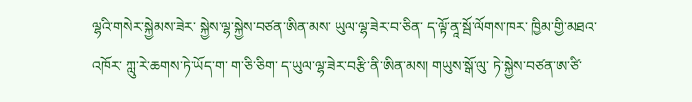ལྷའི་གསེར་སྐྱེམས་ཟེར་ སྐྱེས་ལྷ་སྐྱེས་བཙན་ཨིན་མས་ ཡུལ་ལྷ་ཟེར་བ་ཅིན་ ད་ལྟོ་ནཱ་སྦོ་ལོགས་ཁར་ ཁྱིམ་གྱི་མཐའ་འཁོར་ ཀླུ་རེ་ཆགས་ཏེ་ཡོད་ག་ ག་ཅི་ཅིག་ ད་ཡུལ་ལྷ་ཟེར་བརྩི་ནི་ཨིན་མས། གཡུས་སྒོ་ལུ་ ཏེ་སྐྱེས་བཙན་ཨ་ཙི་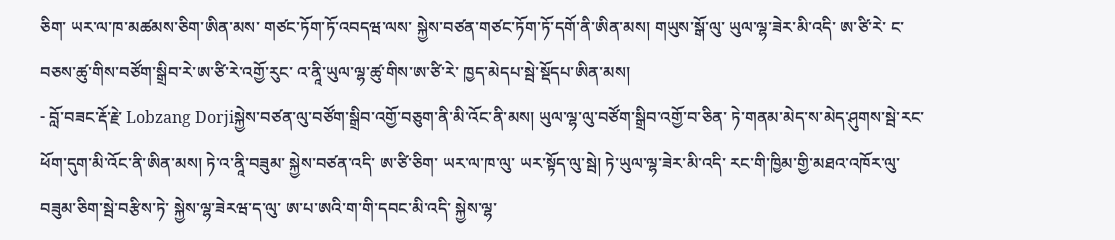ཅིག་ ཡར་ལ་ཁ་མཚམས་ཅིག་ཨིན་མས་ གཙང་ཏོག་ཏོ་འབདཝ་ལས་ སྐྱེས་བཙན་གཙང་ཏོག་ཏོ་དགོ་ནི་ཨིན་མས། གཡུས་སྒོ་ལུ་ ཡུལ་ལྷ་ཟེར་མི་འདི་ ཨ་ཙི་རེ་ ང་བཅས་ཚུ་གིས་བཙོག་སྒྲིབ་རེ་ཨ་ཙི་རེ་འགྱོ་རུང་ འ་ནཱི་ཡུལ་ལྷ་ཚུ་གིས་ཨ་ཙི་རེ་ ཁྱད་མེདཔ་སྦེ་སྡོདཔ་ཨིན་མས།
- བློ་བཟང་རྡོ་རྗེ་ Lobzang Dorjiསྐྱེས་བཙན་ལུ་བཙོག་སྒྲིབ་འགྱོ་བཅུག་ནི་མི་འོང་ནི་མས། ཡུལ་ལྷ་ལུ་བཙོག་སྒྲིབ་འགྱོ་བ་ཅིན་ ཏེ་གནམ་མེད་ས་མེད་ཤུགས་སྦེ་རང་ ཕོག་དུག་མི་འོང་ནི་ཨིན་མས། ཏེ་འ་ནཱི་བཟུམ་ སྐྱེས་བཙན་འདི་ ཨ་ཙི་ཅིག་ ཡར་ལ་ཁ་ལུ་ ཡར་སྟོད་ལུ་སྦེ། ཏེ་ཡུལ་ལྷ་ཟེར་མི་འདི་ རང་གི་ཁྱིམ་གྱི་མཐའ་འཁོར་ལུ་བཟུམ་ཅིག་སྦེ་བརྩིས་ཏེ་ སྐྱེས་ལྷ་ཟེརཝ་ད་ལུ་ ཨ་པ་ཨའི་ག་གི་དབང་མི་འདི་ སྐྱེས་ལྷ་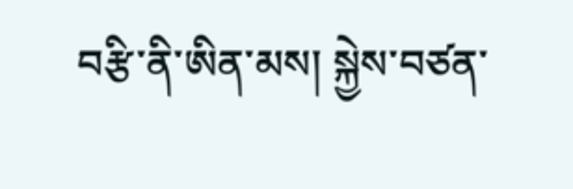བརྩི་ནི་ཨིན་མས། སྐྱེས་བཙན་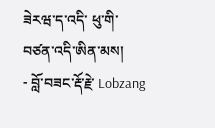ཟེརཝ་ད་འདི་ ཕུ་གི་བཙན་འདི་ཨིན་མས།
- བློ་བཟང་རྡོ་རྗེ་ Lobzang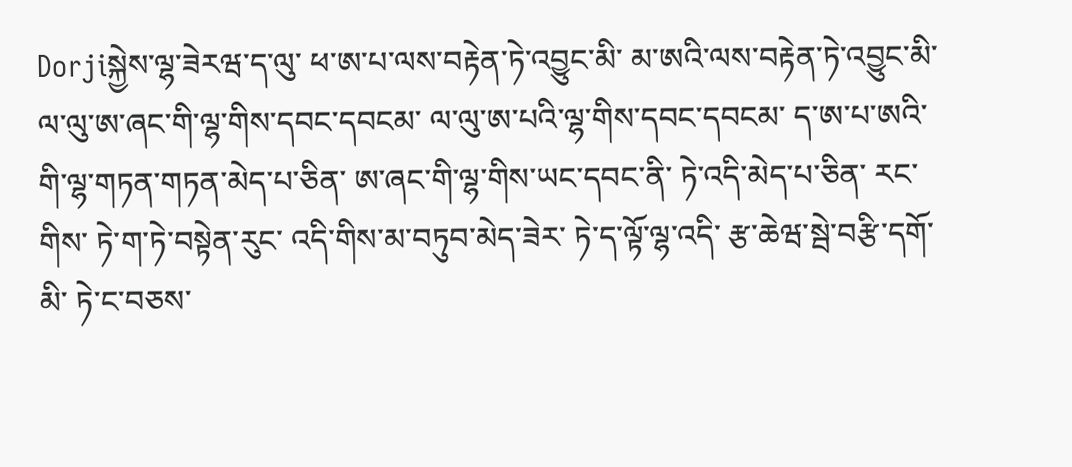Dorjiསྐྱེས་ལྷ་ཟེརཝ་ད་ལུ་ ཕ་ཨ་པ་ལས་བརྟེན་ཏེ་འབྱུང་མི་ མ་ཨའི་ལས་བརྟེན་ཏེ་འབྱུང་མི་ ལ་ལུ་ཨ་ཞང་གི་ལྷ་གིས་དབང་དབངམ་ ལ་ལུ་ཨ་པའི་ལྷ་གིས་དབང་དབངམ་ ད་ཨ་པ་ཨའི་གི་ལྷ་གཏན་གཏན་མེད་པ་ཅིན་ ཨ་ཞང་གི་ལྷ་གིས་ཡང་དབང་ནི་ ཏེ་འདི་མེད་པ་ཅིན་ རང་གིས་ ཏེ་ག་ཏེ་བསྟེན་རུང་ འདི་གིས་མ་བཏུབ་མེད་ཟེར་ ཏེ་ད་ལྟོ་ལྷ་འདི་ རྩ་ཆེཝ་སྦེ་བརྩི་དགོ་མི་ ཏེ་ང་བཅས་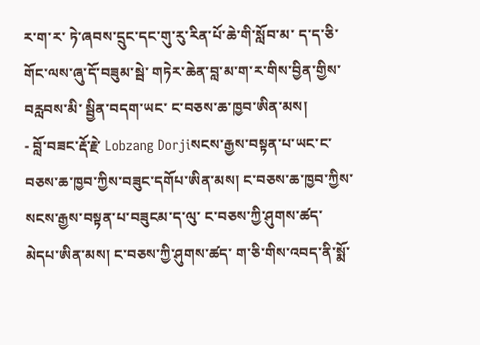ར་ག་ར་ ཏེ་ཞབས་དྲུང་དང་གུ་རུ་རིན་པོ་ཆེ་གི་སློབ་མ་ ད་ད་ཅི་གོང་ལས་ཞུ་དོ་བཟུམ་སྦེ་ གཏེར་ཆེན་བླ་མ་ག་ར་གིས་བྱིན་གྱིས་བརླབས་མི་ སྦྱིན་བདག་ཡང་ ང་བཅས་ཆ་ཁྱབ་ཨིན་མས།
- བློ་བཟང་རྡོ་རྗེ་ Lobzang Dorjiསངས་རྒྱས་བསྟན་པ་ཡང་ང་བཅས་ཆ་ཁྱབ་ཀྱིས་བཟུང་དགོཔ་ཨིན་མས། ང་བཅས་ཆ་ཁྱབ་ཀྱིས་སངས་རྒྱས་བསྟན་པ་བཟུངམ་ད་ལུ་ ང་བཅས་ཀྱི་ཤུགས་ཚད་མེདཔ་ཨིན་མས། ང་བཅས་ཀྱི་ཤུགས་ཚད་ ག་ཅི་གིས་འབད་ནི་སྨོ་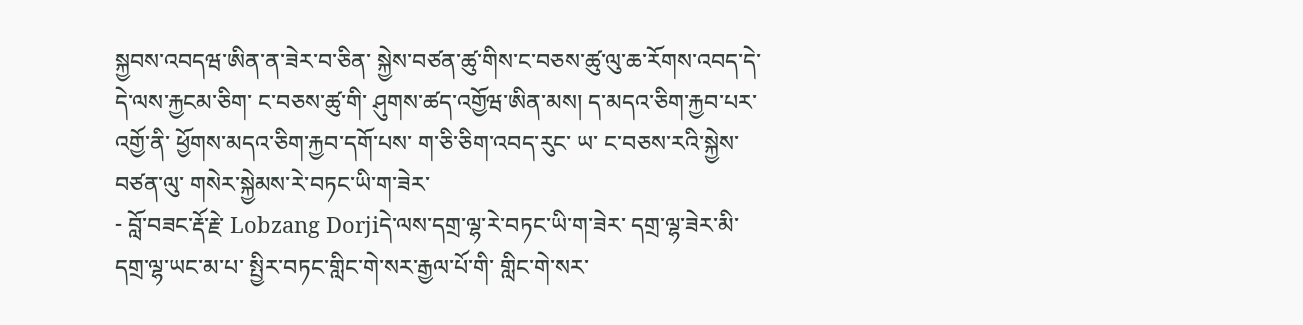སྐྱབས་འབདཝ་ཨིན་ན་ཟེར་བ་ཅིན་ སྐྱེས་བཙན་ཚུ་གིས་ང་བཅས་ཚུ་ལུ་ཆ་རོགས་འབད་དེ་ དེ་ལས་རྐྱངམ་ཅིག་ ང་བཅས་ཚུ་གི་ ཤུགས་ཚད་འགྱོཝ་ཨིན་མས། ད་མདའ་ཅིག་རྐྱབ་པར་འགྱོ་ནི་ ཕྱོགས་མདའ་ཅིག་རྐྱབ་དགོ་པས་ ག་ཅི་ཅིག་འབད་རུང་ ཡ་ ང་བཅས་རའི་སྐྱེས་བཙན་ལུ་ གསེར་སྐྱེམས་རེ་བཏང་ཡི་ག་ཟེར་
- བློ་བཟང་རྡོ་རྗེ་ Lobzang Dorjiདེ་ལས་དགྲ་ལྷ་རེ་བཏང་ཡི་ག་ཟེར་ དགྲ་ལྷ་ཟེར་མི་དགྲ་ལྷ་ཡང་མ་པ་ སྤྱིར་བཏང་གླིང་གེ་སར་རྒྱལ་པོ་གི་ གླིང་གེ་སར་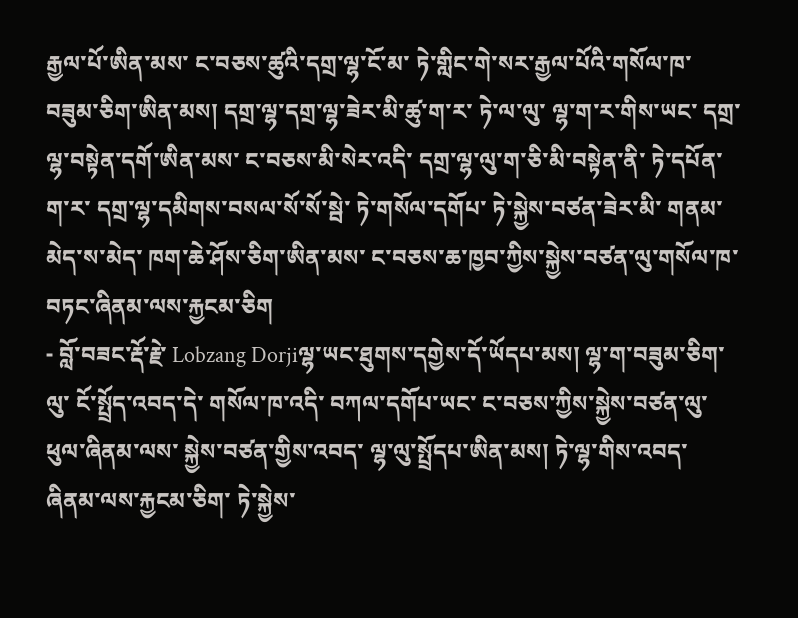རྒྱལ་པོ་ཨིན་མས་ ང་བཅས་ཚུའི་དགྲ་ལྷ་ངོ་མ་ ཏེ་གླིང་གེ་སར་རྒྱལ་པོའི་གསོལ་ཁ་བཟུམ་ཅིག་ཨིན་མས། དགྲ་ལྷ་དགྲ་ལྷ་ཟེར་མི་ཚུ་ག་ར་ ཏེ་ལ་ལུ་ ལྷ་ག་ར་གིས་ཡང་ དགྲ་ལྷ་བསྟེན་དགོ་ཨིན་མས་ ང་བཅས་མི་སེར་འདི་ དགྲ་ལྷ་ལུ་ག་ཅི་མི་བསྟེན་ནི་ ཏེ་དཔོན་ག་ར་ དགྲ་ལྷ་དམིགས་བསལ་སོ་སོ་སྦེ་ ཏེ་གསོལ་དགོཔ་ ཏེ་སྐྱེས་བཙན་ཟེར་མི་ གནམ་མེད་ས་མེད་ ཁག་ཆེ་ཤོས་ཅིག་ཨིན་མས་ ང་བཅས་ཆ་ཁྱབ་ཀྱིས་སྐྱེས་བཙན་ལུ་གསོལ་ཁ་བཏང་ཞིནམ་ལས་རྐྱངམ་ཅིག
- བློ་བཟང་རྡོ་རྗེ་ Lobzang Dorjiལྷ་ཡང་ཐུགས་དགྱེས་དོ་ཡོདཔ་མས། ལྷ་ག་བཟུམ་ཅིག་ལུ་ ངོ་སྤྲོད་འབད་དེ་ གསོལ་ཁ་འདི་ བཀལ་དགོཔ་ཡང་ ང་བཅས་ཀྱིས་སྐྱེས་བཙན་ལུ་ཕུལ་ཞིནམ་ལས་ སྐྱེས་བཙན་གྱིས་འབད་ ལྷ་ལུ་སྤྲོདཔ་ཨིན་མས། ཏེ་ལྷ་གིས་འབད་ཞིནམ་ལས་རྐྱངམ་ཅིག་ ཏེ་སྐྱེས་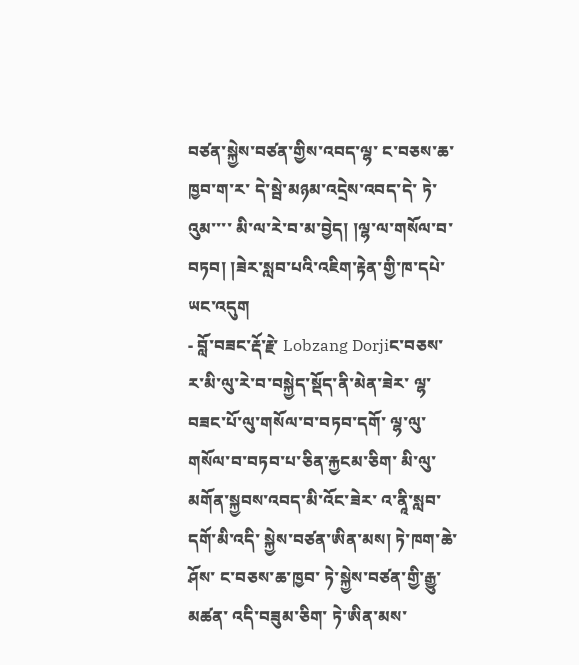བཙན་སྐྱེས་བཙན་གྱིས་འབད་ལྷ་ ང་བཅས་ཆ་ཁྱབ་ག་ར་ དེ་སྦེ་མཉམ་འདྲེས་འབད་དེ་ ཏེ་འུམ་་་་ མི་ལ་རེ་བ་མ་བྱེད། །ལྷ་ལ་གསོལ་བ་བཏབ། །ཟེར་སླབ་པའི་འཇིག་རྟེན་གྱི་ཁ་དཔེ་ཡང་འདུག
- བློ་བཟང་རྡོ་རྗེ་ Lobzang Dorjiང་བཅས་ར་མི་ལུ་རེ་བ་བསྐྱེད་སྡོད་ནི་མེན་ཟེར་ ལྷ་བཟང་པོ་ལུ་གསོལ་བ་བཏབ་དགོ་ ལྷ་ལུ་གསོལ་བ་བཏབ་པ་ཅིན་རྐྱངམ་ཅིག་ མི་ལུ་མགོན་སྐྱབས་འབད་མི་འོང་ཟེར་ འ་ནཱི་སླབ་དགོ་མི་འདི་ སྐྱེས་བཙན་ཨིན་མས། ཏེ་ཁག་ཆེ་ཤོས་ ང་བཅས་ཆ་ཁྱབ་ ཏེ་སྐྱེས་བཙན་གྱི་རྒྱུ་མཚན་ འདི་བཟུམ་ཅིག་ ཏེ་ཨིན་མས་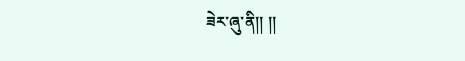ཟེར་ཞུ་ནི།། །།